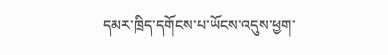དམར་ཁྲིད་དགོངས་པ་ཡོངས་འདུས་ཕྱག་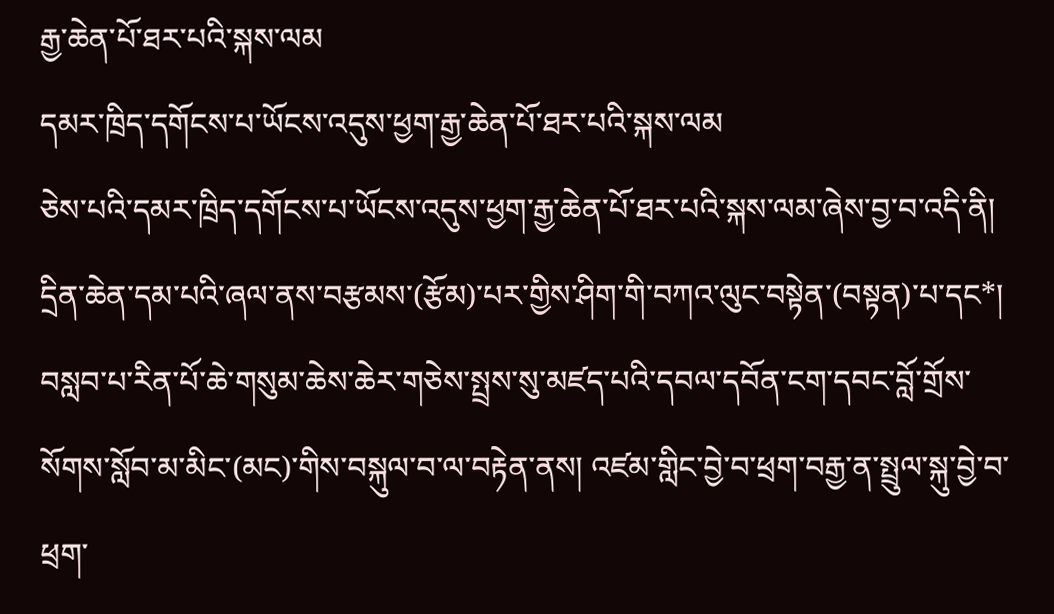རྒྱ་ཆེན་པོ་ཐར་པའི་སྐས་ལམ
དམར་ཁྲིད་དགོངས་པ་ཡོངས་འདུས་ཕྱག་རྒྱ་ཆེན་པོ་ཐར་པའི་སྐས་ལམ
ཅེས་པའི་དམར་ཁྲིད་དགོངས་པ་ཡོངས་འདུས་ཕྱག་རྒྱ་ཆེན་པོ་ཐར་པའི་སྐས་ལམ་ཞེས་བྱ་བ་འདི་ནི། དྲིན་ཆེན་དམ་པའི་ཞལ་ནས་བརྩམས་(རྩོམ)་པར་གྱིས་ཤིག་གི་བཀའ་ལུང་བསྟེན་(བསྟན)་པ་དང*། བསླབ་པ་རིན་པོ་ཆེ་གསུམ་ཆེས་ཆེར་གཅེས་སྤྲས་སུ་མཛད་པའི་དབལ་དབོན་ངག་དབང་བློ་གྲོས་སོགས་སློབ་མ་མིང་(མང)་གིས་བསྐུལ་བ་ལ་བརྟེན་ནས། འཛམ་གླིང་བྱེ་བ་ཕྲག་བརྒྱ་ན་སྤྲུལ་སྐུ་བྱེ་བ་ཕྲག་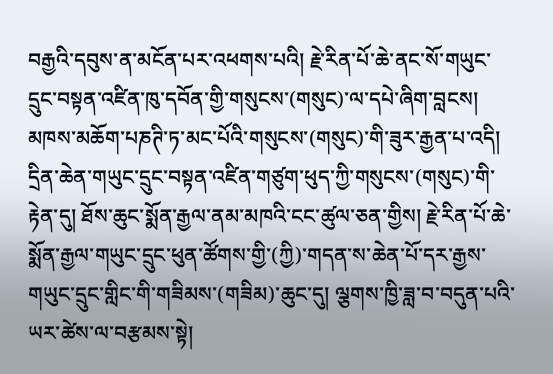བརྒྱའི་དབུས་ན་མངོན་པར་འཕགས་པའི། རྗེ་རིན་པོ་ཆེ་ནང་སོ་གཡུང་དྲུང་བསྟན་འཛིན་ཁུ་དབོན་གྱི་གསུངས་(གསུང)་ལ་དཔེ་ཞིག་བླངས། མཁས་མཆོག་པཎཊི་ཏ་མང་པོའི་གསུངས་(གསུང)་གི་ཟུར་རྒྱན་པ་འདི། དྲིན་ཆེན་གཡུང་དྲུང་བསྟན་འཛིན་གཙུག་ཕུད་ཀྱི་གསུངས་(གསུང)་གི་རྟེན་དུ། ཐོས་ཆུང་སྨོན་རྒྱལ་ནམ་མཁའི་ངང་ཚུལ་ཅན་གྱིས། རྗེ་རིན་པོ་ཆེ་སྨོན་རྒྱལ་གཡུང་དྲུང་ཕུན་ཚོགས་གྱི་(ཀྱི)་གདན་ས་ཆེན་པོ་དར་རྒྱས་གཡུང་དྲུང་གླིང་གི་གཟིམས་(གཟིམ)་ཆུང་དུ། ལྕགས་ཁྱི་ཟླ་བ་བདུན་པའི་ཡར་ཚེས་ལ་བརྩམས་སྟེ།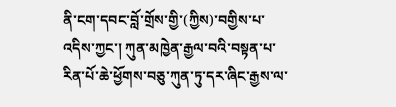ནི་ངག་དབང་བློ་གྲོས་གྱི་(ཀྱིས)་བགྱིས་པ་འདིས་ཀྱང་། ཀུན་མཁྱེན་རྒྱལ་བའི་བསྟན་པ་རིན་པོ་ཆེ་ཕྱོགས་བཅུ་ཀུན་ཏུ་དར་ཞིང་རྒྱས་ལ་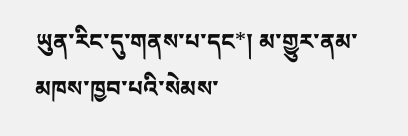ཡུན་རིང་དུ་གནས་པ་དང*། མ་གྱུར་ནམ་མཁས་ཁྱབ་པའི་སེམས་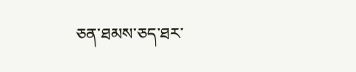ཅན་ཐམས་ཅད་ཐར་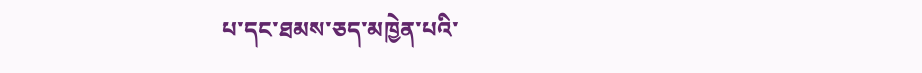པ་དང་ཐམས་ཅད་མཁྱེན་པའི་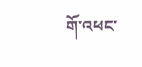གོ་འཕང་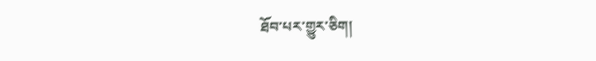ཐོབ་པར་གྱུར་ཅིག།